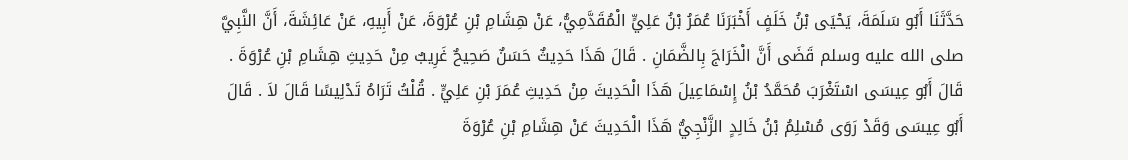حَدَّثَنَا أَبُو سَلَمَةَ، يَحْيَى بْنُ خَلَفٍ أَخْبَرَنَا عُمَرُ بْنُ عَلِيٍّ الْمُقَدَّمِيُّ، عَنْ هِشَامِ بْنِ عُرْوَةَ، عَنْ أَبِيهِ، عَنْ عَائِشَةَ، أَنَّ النَّبِيَّ صلى الله عليه وسلم قَضَى أَنَّ الْخَرَاجَ بِالضَّمَانِ . قَالَ هَذَا حَدِيثٌ حَسَنٌ صَحِيحٌ غَرِيبٌ مِنْ حَدِيثِ هِشَامِ بْنِ عُرْوَةَ . قَالَ أَبُو عِيسَى اسْتَغْرَبَ مُحَمَّدُ بْنُ إِسْمَاعِيلَ هَذَا الْحَدِيثَ مِنْ حَدِيثِ عُمَرَ بْنِ عَلِيٍّ . قُلْتُ تَرَاهُ تَدْلِيسًا قَالَ لاَ . قَالَ أَبُو عِيسَى وَقَدْ رَوَى مُسْلِمُ بْنُ خَالِدٍ الزَّنْجِيُّ هَذَا الْحَدِيثَ عَنْ هِشَامِ بْنِ عُرْوَةَ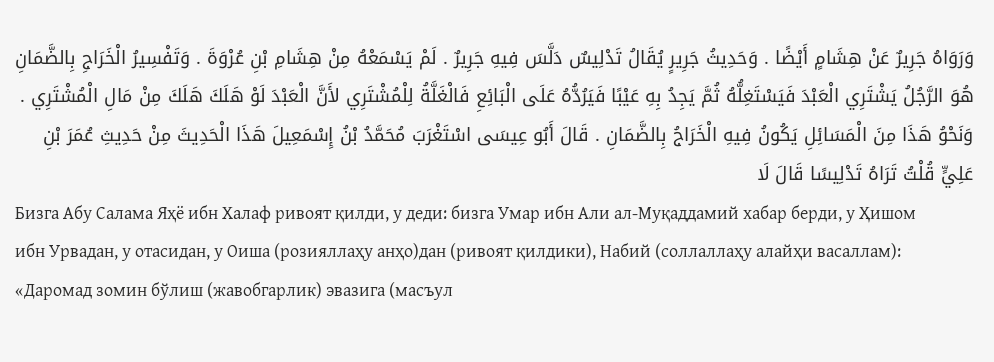وَرَوَاهُ جَرِيرٌ عَنْ هِشَامٍ أَيْضًا . وَحَدِيثُ جَرِيرٍ يُقَالُ تَدْلِيسٌ دَلَّسَ فِيهِ جَرِيرٌ . لَمْ يَسْمَعْهُ مِنْ هِشَامِ بْنِ عُرْوَةَ . وَتَفْسِيرُ الْخَرَاجِ بِالضَّمَانِ هُوَ الرَّجُلُ يَشْتَرِي الْعَبْدَ فَيَسْتَغِلُّهُ ثُمَّ يَجِدُ بِهِ عَيْبًا فَيَرُدُّهُ عَلَى الْبَائِعِ فَالْغَلَّةُ لِلْمُشْتَرِي لأَنَّ الْعَبْدَ لَوْ هَلَكَ هَلَكَ مِنْ مَالِ الْمُشْتَرِي . وَنَحْوُ هَذَا مِنَ الْمَسَائِلِ يَكُونُ فِيهِ الْخَرَاجُ بِالضَّمَانِ . قَالَ أَبُو عِيسَى اسْتَغْرَبَ مُحَمَّدُ بْنُ إِسْمَعِيلَ هَذَا الْحَدِيثَ مِنْ حَدِيثِ عُمَرَ بْنِ عَلِيٍّ قُلْتُ تَرَاهُ تَدْلِيسًا قَالَ لَا
Бизга Абу Салама Яҳё ибн Халаф ривоят қилди, у деди: бизга Умар ибн Али ал-Муқаддамий хабар берди, у Ҳишом ибн Урвадан, у отасидан, у Оиша (розияллаҳу анҳо)дан (ривоят қилдики), Набий (соллаллаҳу алайҳи васаллам): «Даромад зомин бўлиш (жавобгарлик) эвазига (масъул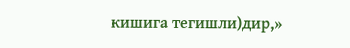кишига тегишли)дир,»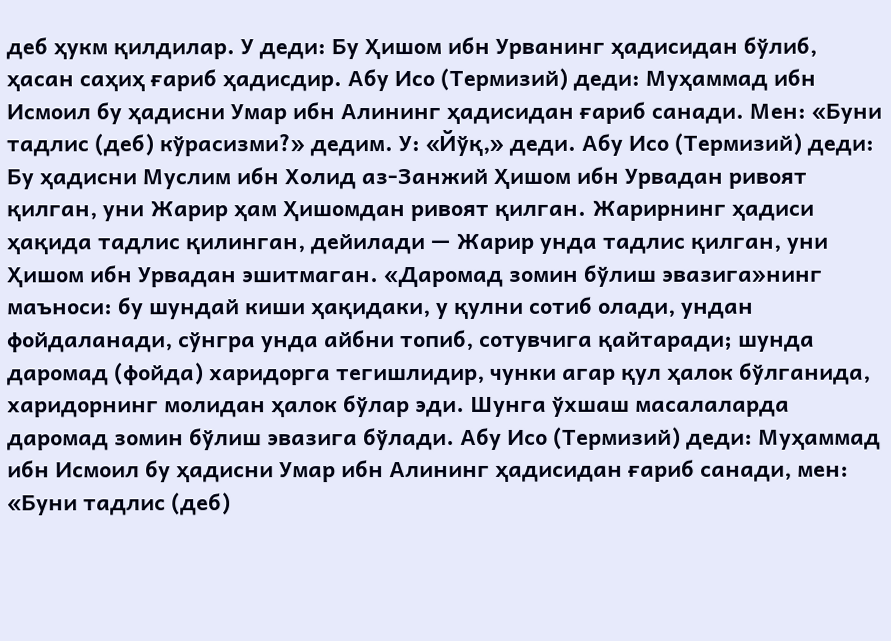деб ҳукм қилдилар. У деди: Бу Ҳишом ибн Урванинг ҳадисидан бўлиб, ҳасан саҳиҳ ғариб ҳадисдир. Абу Исо (Термизий) деди: Муҳаммад ибн Исмоил бу ҳадисни Умар ибн Алининг ҳадисидан ғариб санади. Мен: «Буни тадлис (деб) кўрасизми?» дедим. У: «Йўқ,» деди. Абу Исо (Термизий) деди: Бу ҳадисни Муслим ибн Холид аз-Занжий Ҳишом ибн Урвадан ривоят қилган, уни Жарир ҳам Ҳишомдан ривоят қилган. Жарирнинг ҳадиси ҳақида тадлис қилинган, дейилади — Жарир унда тадлис қилган, уни Ҳишом ибн Урвадан эшитмаган. «Даромад зомин бўлиш эвазига»нинг маъноси: бу шундай киши ҳақидаки, у қулни сотиб олади, ундан фойдаланади, сўнгра унда айбни топиб, сотувчига қайтаради; шунда даромад (фойда) харидорга тегишлидир, чунки агар қул ҳалок бўлганида, харидорнинг молидан ҳалок бўлар эди. Шунга ўхшаш масалаларда даромад зомин бўлиш эвазига бўлади. Абу Исо (Термизий) деди: Муҳаммад ибн Исмоил бу ҳадисни Умар ибн Алининг ҳадисидан ғариб санади, мен: «Буни тадлис (деб)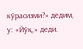кўрасизми?» дедим, у: «Йўқ,» деди.